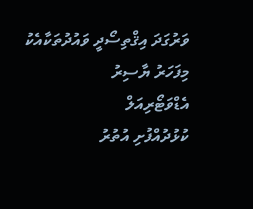ވަރުގަދަ އިޤްތިސޯދީ ވައުދުތަކާއެކު މިފަހަރު ޔާސިރު
އެޑްވަޓޯރިއަލް
ކުޅުދުއްފުށި އުތުރު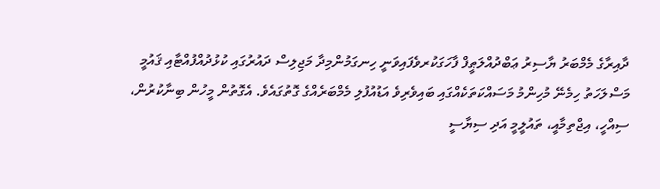ދާއިރާގެ މެމްބަރު ޔާސިރު ޢަބްދުއްލަޠީފް ފާހަގަކުރވެފައިވަނީ ހިނގަމުންމިދާ މަޖިލިސް ދައުރުގައި ކުޅުދުއްފުއްޓާއި ޤައުމީ މަސްލަހަތު ހިމެނޭ މުހިންމު މަސައްކަތަކެއްގައި ބައިވެރިވެ އަޑުއުފުލި މެމްބަރެއްގެ ގޮތުގައެވެ. އެގޮތުން މީހުން ބިނާކުރުން، ސިއްހީ، އިޖްތިމާއީ، ތައުލީމީ އަދި ސިޔާސީ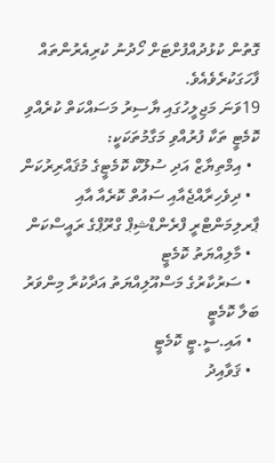ގޮތުން ކުޅުދުއްފުށްޓަށް ހޯދުނު ކުރިއެރުންތައް ފާހަގަކުރެވެއެވެ.
19ވަނަ މަޖިލީހުގައި ޔާސިރު މަސައްކަތް ކުރެއްވި ކޮމެޓީ ތަކާ ފުރުއްވި މަގާމުތަކަކީ:
  • އިމްތިޔާޒް އަދި ސުލޫކް ކޮމެޓީގެ މުޤައްރިރުކަން
  • ދިވެހިރާއްޖެއާއި ސައުތް ކޮރެއާ އާއި ޕާރލިމަންޓްރީ ފްރެންޑްޝިޕް ގްރޫޕްގެ ރައީސްކަން
  • މާލިއްޔަތު ކޮމެޓީ
  • ސަރުކާރުގެ މަސްއޫލިއްޔަތު އަދާކުރާ މިންވަރު ބަލާ ކޮމެޓީ
  • އައި.ސީ.ޓީ ކޮމެޓީ
  • ޤަވާއިދު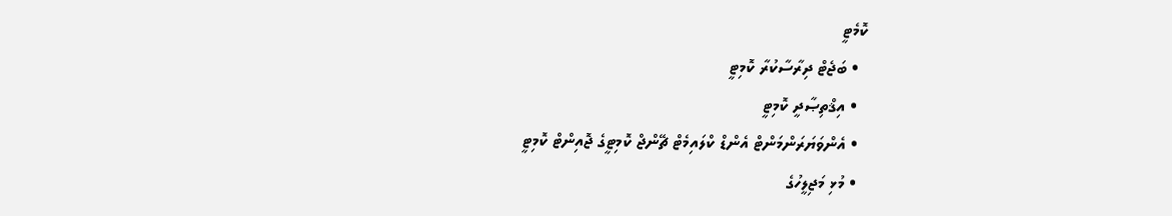ކޮމެޓީ
  • ބަޖެޓް ދިރާސާކުރާ ކޮމިޓީ
  • އިޤްތިޞާދީ ކޮމިޓީ
  • އެންވަޔަރަންމަންޓް އެންޑް ކްލައިމެޓް ޗޭންޖް ކޮމިޓީގެ ޖޮއިންޓް ކޮމިޓީ
  • މުޅި މަޖިލީހުގެ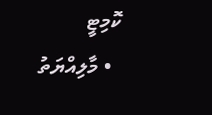ކޮމިޓީ
  • މާލިއްޔަތު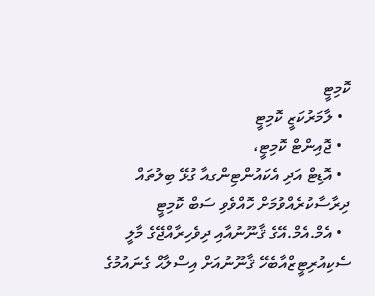ކޮމިޓީ
  • ލާމަރުކަޒީ ކޮމިޓީ
  • ޖޮއިންޓް ކޮމިޓީ،
  • އޮޑިޓް އަދި އެކައުންޓިންގއާ ގުޅޭ ބިލުތައް ދިރާސާކުރެއްވުމަށް ހޮއްވެވި ސަބް ކޮމިޓީ
  • އެމް.އެމް.އޭގެ ޤާނޫނުއާއި ދިވެހިރާއްޖޭގެ މާލީ ސެކިއުރިޓީޒްއާބެހޭ ޤާނޫނުއަށް އިސްލާޙް ގެނައުމުގެ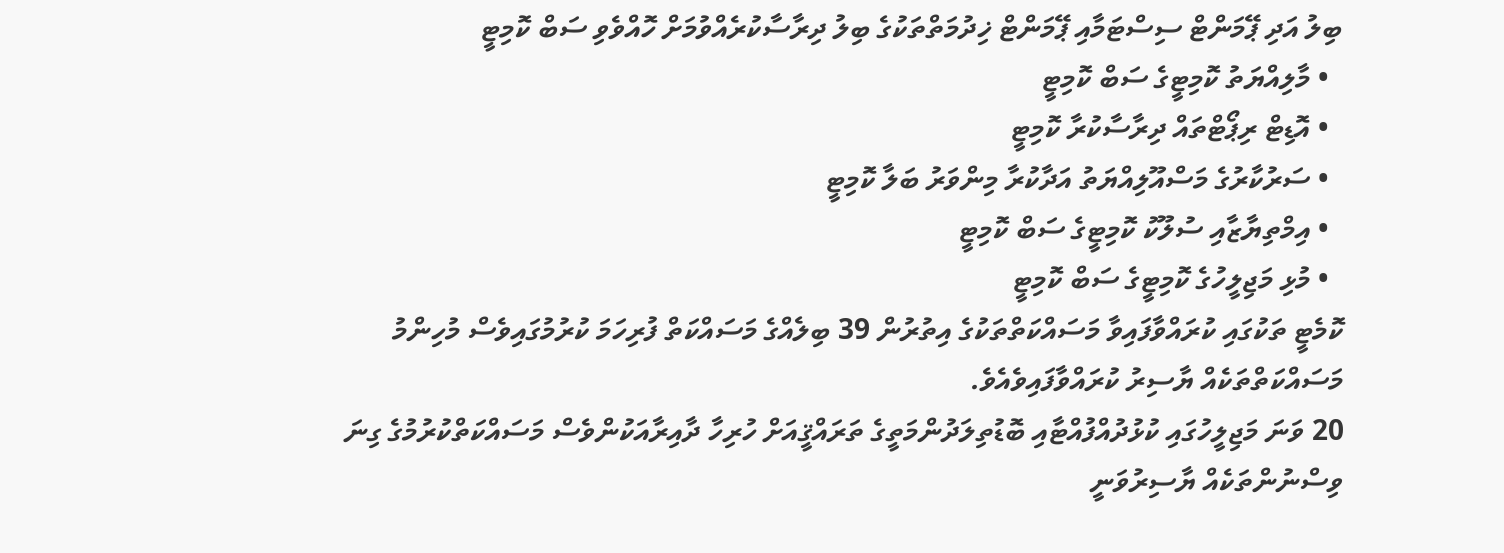ބިލު އަދި ޕޭމަންޓް ސިސްޓަމާއި ޕޭމަންޓް ޚިދުމަތްތަކުގެ ބިލު ދިރާސާކުރެއްވުމަށް ހޮއްވެވި ސަބް ކޮމިޓީ
  • މާލިއްޔަތު ކޮމިޓީގެ ސަބް ކޮމިޓީ
  • އޮޑިޓް ރިޕޯޓްތައް ދިރާސާކުރާ ކޮމިޓީ
  • ސަރުކާރުގެ މަސްއޫލިއްޔަތު އަދާކުރާ މިންވަރު ބަލާ ކޮމިޓީ
  • އިމްތިޔާޒާއި ސުލޫކު ކޮމިޓީގެ ސަބް ކޮމިޓީ
  • މުޅި މަޖިލީހުގެ ކޮމިޓީގެ ސަބް ކޮމިޓީ
ކޮމެޓީ ތަކުގައި ކުރައްވާފައިވާ މަސައްކަތްތަކުގެ އިތުރުން 39 ބިލެއްގެ މަސައްކަތް ފުރިހަމަ ކުރުމުގައިވެސް މުހިންމު މަސައްކަތްތަކެއް ޔާސިރު ކުރައްވާފައިވެއެވެ.
20 ވަނަ މަޖިލީހުގައި ކުޅުދުއްފުއްޓާއި ބޮޑުތިލަދުންމަތީގެ ތަރައްޤީއަށް ހުރިހާ ދާއިރާއަކުންވެސް މަސައްކަތްކުރުމުގެ ގިނަ ވިސްނުންތަކެއް ޔާސިރުވަނީ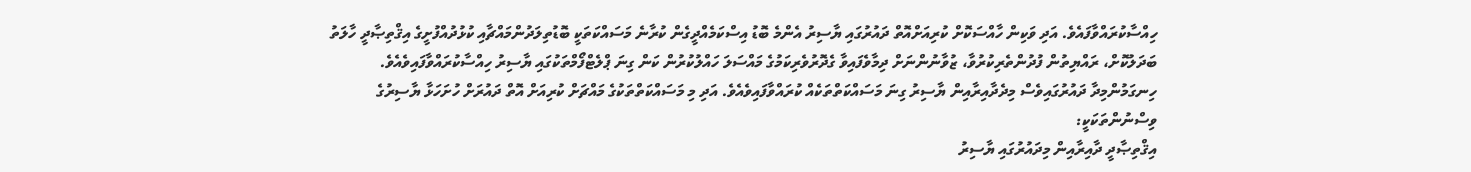ހިއްސާކުރައްވާފައެވެ. އަދި ވަކިން ހާއްސަކޮށް ކުރިއަށްއޮތް ދައުރުގައި ޔާސިރު އެންމެ ބޮޑު އިސްކަމެއްދީގެން ކުރާނެ މަސައްކަތަކީ ބޮޑުތިލަދުންމައްޗާއި ކުޅުދުއްފުށީގެ އިޤްތިޞާދީ ހާލަތު ބަދަލުކޮށް، ރައްޔިތުން ފުދުންތެރިކުރުވާ، ޒުވާނުންނަށް ދިމާވެފައިވާ ގެދޮރުވެރިކަމުގެ މައްސަލަ ހައްލުކުރުން ކަން ގިނަ ޕްލެޓްފޯމްތަކުގައި ޔާސިރު ހިއްސާކުރައްވާފައިވެއެވެ.
ހިނގަމުންމިދާ ދައުރުގައިވެސް މިދެދާއިރާއިން ޔާސިރު ގިނަ މަސައްކަތްތަކެއް ކުރައްވާފައިވެއެވެ. އަދި މި މަސައްކަތްތަކުގެ މައްޗަށް ކުރިއަށް އޮތް ދައުރަށް ހުށަހަޅާ ޔާސިރުގެ ވިސްނުންތަކަކީ:
އިޤްތިޞާދީ ދާއިރާއިން މިދައުރުގައި ޔާސިރު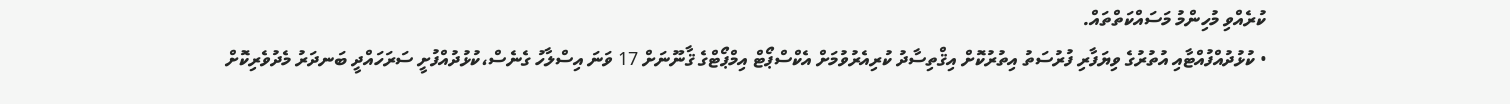ކުރެއްވި މުހިންމު މަސައްކަތްތައް.
• ކުޅުދުއްފުއްޓާއި އުތުރުގެ ވިޔަފާރި ފުރުސަތު އިތުރުކޮށް އިޤްތިސާދު ކުރިއެރުވުމަށް އެކްސްޕޯޓް އިމްޕޯޓްގެ ޤާނޫނަށް 17 ވަނަ އިސްލާހު ގެނެސް،ކުޅުދުއްފުށީ ސަރަހައްދީ ބަނދަރު މެދުވެރިކޮށް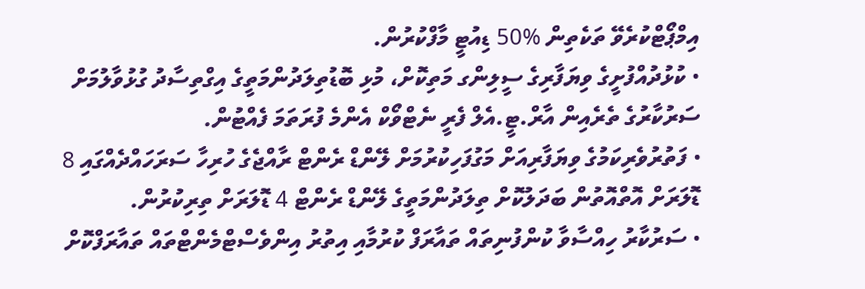އިމްޕޯޓްކުރެވޭ ތަކެތިން %50 ޑިއުޓީ މާފްކުރުން.
• ކުޅުދުއްފުށީގެ ވިޔަފާރިގެ ސީލިންގ މަތިކޮށް، މުޅި ބޮޑުތިލަދުންމަތީގެ އިގްތިސާދު ގުޅުވާލުމަށް ސަރުކާރުގެ ތެރެއިން އާރް.ޓީ.އެލް ފެރީ ނެޓްވޯކް އެންމެ ފުރަތަމަ ފެއްޓުން.
• ފަތުރުވެރިކަމުގެ ވިޔަފާރިއަށް މަގުފަހިކުރުމަށް ލޭންޑް ރެންޓް ރާއްޖެގެ ހުރިހާ ސަރަހައްދެއްގައި 8 ޑޮލަރަށް އޮތްއޮތުން ބަދަލުކޮށް ތިލަދުންމަތީގެ ލޭންޑް ރެންޓް 4 ޑޮލަރަށް ތިރިކުރުން.
• ސަރުކާރު ހިއްސާވާ ކުންފުނިތައް ތައާރަފް ކުރުމާއި އިތުރު އިންވެސްޓްމެންޓްތައް ތައާރަފްކޮށް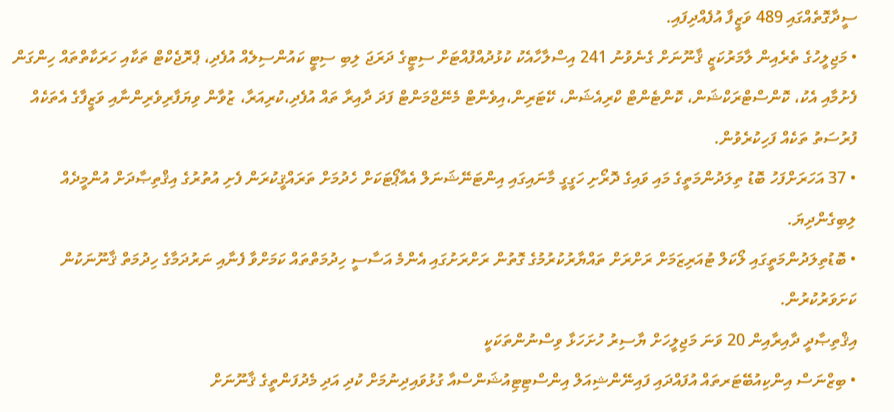ސީދާގޮތެއްގައި 489 ވަޒީފާ އުފެއްދިފައި.
• މަޖިލީހުގެ ތެރެއިން ލާމަރުކަޒީ ޤާނޫނަށް ގެނެވުނު 241 އިސްލާހާއެކު ކުޅުދުއްފުއްޓަށް ސިޓީގެ ދަރަޖަ ލިބި ސިޓީ ކައުންސިލެއް އުފެދި، ޕްރޮޖެކްޓް ތަކާއި ހަރަކާތްތައް ހިންގަން ފެށުމާއި އެކު، ކޮންސްޓްރަކްޝަން، ކޮންޓެންޓް ކްރިއެޝަން، ކޭޓަރިން،އިވެންޓް މެނޭޖްމަންޓް ފަދަ ދާއިރާ ތައް އުފެދި،ކުރިއަރާ، ޒުވާން ވިޔަފާރިވެރިންނާއި ވަޒީފާގެ އެތަކެއް ފުރުސަތު ތަކެއް ފަހިކުރެވުން.
• 37 އަހަރަށްފަހު ބޮޑު ތިލަދުންމަތީގެ މައި ވައިގެ ދޮރޯށި ހަގީގީ މާނައިގައި އިންޓަނޭޝަނަލް އެއާޕޯޓަކަށް ހެދުމަށް ތަރައްޤީކުރަން ފެށި އުތުރުގެ އިޤްތިޞާދަށް އުންމީދެއް ލިބިގެންދިޔަ.
• ބޮޑުތިލަދުންމަތީގައި ލޯކަލް ޓުއަރިޒަމަށް ރަށްރަށް ތައްޔާރުކުރުމުގެ ގޮތުން ރަށްރަށުގައި އެންމެ އަސާސީ ހިދުމަތްތައް ކަމަށްވާ ފެނާއި ނަރުދަމާގެ ހިދުމަތް ޤާނޫނަކުން ކަށަވަރުކުރުން.
އިޤްތިޞާދީ ދާއިރާއިން 20 ވަނަ މަޖިލީހަށް ޔާސިރު ހުށަހަޅާ ވިސްނުންތަކަކީ
• ބިޒްނަސް އިންކިއުބޭޓަރތައް އުފައްދައި ފައިނޭންޝިއަލް އިންސްޓިޓިއުޝަންސްއާ ގުޅުވައިދިނުމަށް ކުދި އަދި މެދުފަންތީގެ ޤާނޫނަށް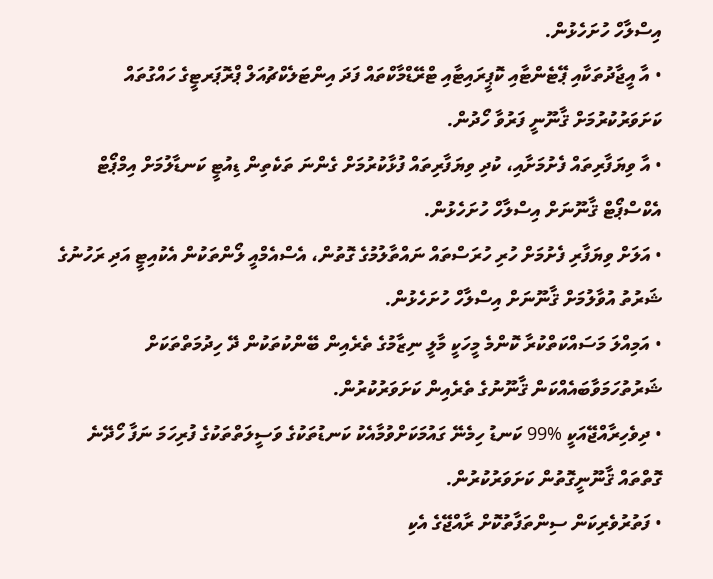އިސްލާހް ހުށަހެޅުން.
• އާ އީޖާދުތަކާއި ޕޭޓެންޓާއި ކޮޕީރައިޓާއި ޓްރޭޑްމާކްތައް ފަދަ އިންޓަލެކްޗުއަލް ޕްރޮޕަރޓީގެ ހައްގުތައް ކަށަވަރުކުރުމަށް ޤާނޫނީ ފަރުވާ ހޯދުން.
• އާ ވިޔަފާރިތައް ފެށުމަށާއި، ކުދި ވިޔަފާރިތައް ފުޅާކުރުމަށް ގެންނަ ތަކެތިން ޑިއުޓީ ކަނޑާލުމަށް އިމްޕޯޓް އެކްސްޕޯޓް ޤާނޫނަށް އިސްލާހް ހުށަހެޅުން.
• އަލަށް ވިޔަފާރި ފެށުމަށް ހުރި ހުރަސްތައް ނައްތާލުމުގެ ގޮތުން، އެސްއެމްއީ ލޯންތަކުން އެކުއިޓީ އަދި ރަހުނުގެ ޝަރުތު އުވާލުމަށް ޤާނޫނަށް އިސްލާހް ހުށަހެޅުން.
• އަމިއްލަ މަސައްކަތްކުރާ ކޮންމެ މީހަކީ މާލީ ނިޒާމުގެ ތެރެއިން ބޭންކުތަކުން ދޭ ހިދުމަތްތަކަށް ޝަރުތުހަމަވާބައެއްކަން ޤާނޫނުގެ ތެރެއިން ކަށަވަރުކުރުން.
• ދިވެހިރާއްޖޭއަކީ %99 ކަނޑު ހިމެނޭ ގައުމަކަށްވުމާއެކު ކަނޑުތަކުގެ ވަސީލަތްތަކުގެ ފުރިހަމަ ނަފާ ހޯދޭނެ ގޮތްތައް ޤާނޫނީގޮތުން ކަށަވަރުކުރުން.
• ފަތުރުވެރިކަން ސިންތަފާތުކޮށް ރާއްޖޭގެ އެކި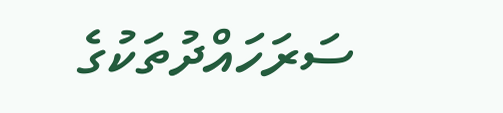ސަރަހައްދުތަކުގެ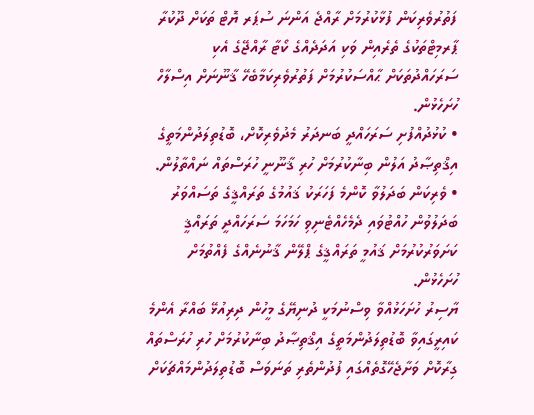ފަތުރުވެރިކަން ފުޅާކުރުމަށް ރާއްޖެ އަންނަ ސުޕަރ ޔޮޓް ތަކަށް ދޫކުރާ ޕާރމިޓްތަކުގެ ތެރެއިން ވަކި އަދަދެއްގެ ކޯޓާ ރާއްޖޭގެ އެކި ސަރަހައްދުތަކަށް ޙާއްސަކުރުމަށް ފަތުރުވެރިކަމާބެހޭ ޤާނޫނަށް އިސްލާހް ހުށަހެޅުން.
• ކުޅުދުއްފުށި ސަރަހައްދީ ބަނދަރު މެދުވެރިކޮށް، ބޮޑުތިލަދުންމަތީގެ އިޤްތިޞާދު އަލުން ބިނާކުރުމަށް ހުރި ޤާނޫނީ ހުރަސްތައް ނައްތާލުން.
• ވެރިކަން ބަދަލުވާ ކޮންމެ ފަހަރަކު ޤައުމުގެ ތަރައްޤީގެ ތަސައްވަރު ބަދަލުވުން ހުއްޓުވައި ދެމެހެއްޓެނިވި ހަމަހަމަ ސަރަހައްދީ ތަރައްޤީ ކަށަވަރުކުރުމަށް ޤައުމީ ތަރައްޤީގެ ޕްލޭން ޤާނުނެއްގެ ފެއްތުމަށް ހުށަހެޅުން.
ޔާސިރު ހުށަހަޅުއްވާ ވިސްނުމަކީ ދުނިޔޭގެ މީހުން ދިރިއުޅޭ ބައްރާ އެންމެ ކައިރީގައިވާ ބޮޑުތިލަދުންމަތީގެ އިޤްތިޞާދު ބިނާކުރުމަށް ހުރި ހުރަސްތައް ގިރާކޮށް ވަށާޖެހޭގޮތެއްގައި ފުދުންތެރި ތަނަވަސް ބޮޑުތިލަދުންމައްޗަކަށް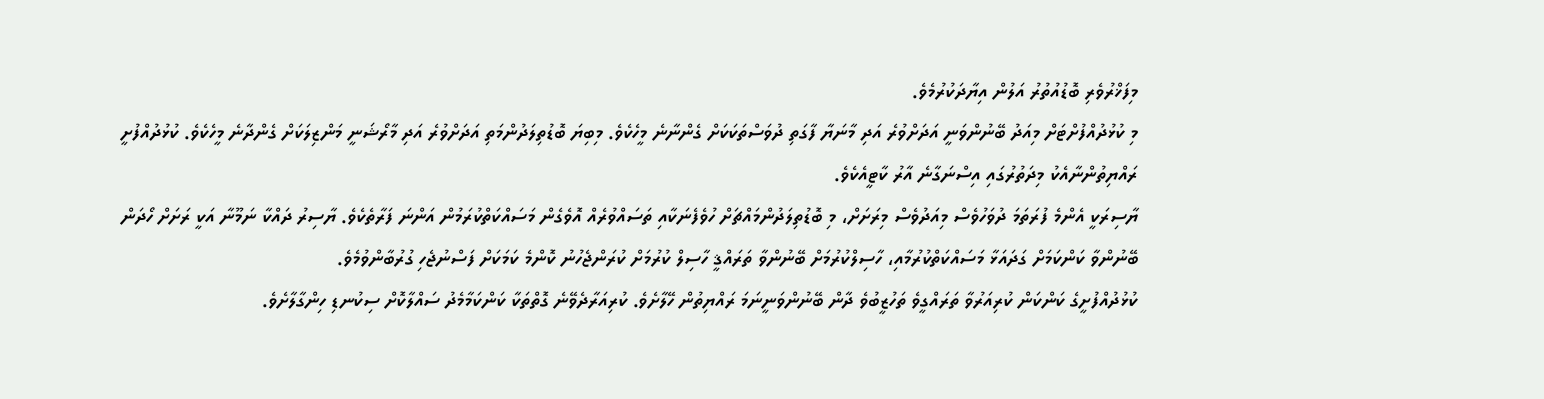މިފަޚްރުވެރި ބޮޑުއުތުރު އަލުން އިޔާދަކުރުމެވެ.
މި ކުޅުދުއްފުށްޓަށް މިއަދު ބޭނުންވަނީ އަދަށްވުރެ އަދި މާނަޔާ ފާގަތި ދުވަސްތަކަކަށް ގެންނާނެ މީހެކެވެ. މިބިޔަ ބޮޑުތިލަދުންމަތި އަދަށްވުރެ އަދި މާރޯޝަނީ މަންޒިލަކަށް ގެންދާނެ މީހެކެވެ. ކުޅުދުއްފުށީ ރައްޔިތުންނާއެކު މިދަތުރުގައި އިސްނަގާނެ އާރު ކާޓީއެކެވެ.
ޔާސިރަކީ އެންމެ ފުރަތަމަ ދުވަހުވެސް މިއަދުވެސް މިރަށަށް، މި ބޮޑުތިލަދުންމައްޗަށް ހުވެފެނަކާއި ތަސައްވުރެއް އޮވެގެން މަސައްކަތްކުރަމުން އަންނަ ފަރާތެކެވެ. ޔާސިރު ދައްކާ ނަމޫނާ އަކީ ރަށަށް ހޯދަން ބޭނުންވާ ކަންކަމަށް ގަދައަޅާ މަސައްކަތްކުރުމާއި، ހާސިލްކުރުމަށް ބޭނުންވާ ތަރައްޤީ ހާސިލް ކުރުމަށް ކުރަންޖެހުނު ކޮންމެ ކަމަކަށް ފަސްނުޖެހި ގުރުބާންވުމެވެ.
ކުޅުދުއްފުށީގެ ކަންކަން ކުރިއަރުވާ ތަރައްގީވެ ތަހުޒީބުވެ ދާން ބޭނުންވަނީނަމަ ރައްޔިތުން ހޭލާށެވެ. ކުރިއަރާދެވޭނެ ގޮތްތަކާ ކަންކަމާމެދު ސައްލާކޮށް ސިކުނޑި ހިންގާލާށެވެ.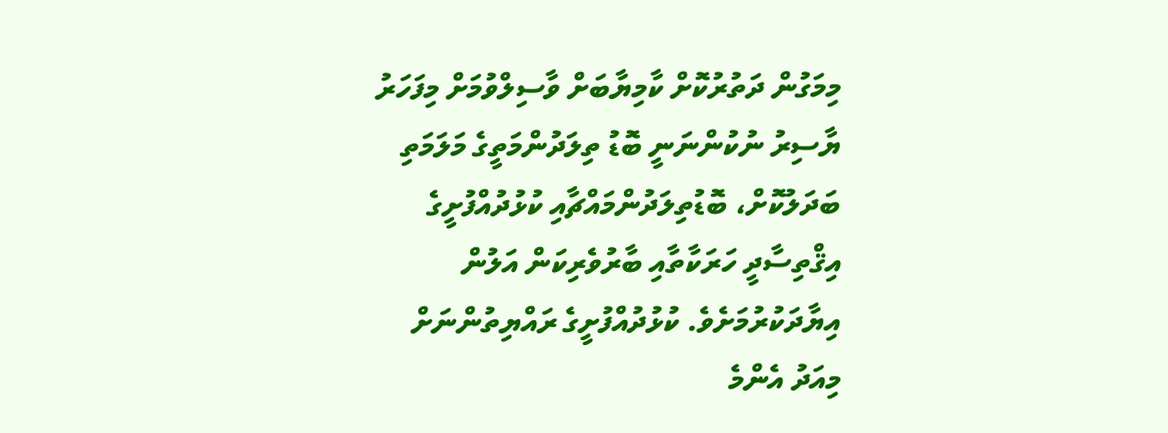މިމަގުން ދަތުރުކޮށް ކާމިޔާބަށް ވާސިލްވުމަށް މިފަހަރު ޔާސިރު ނުކުންނަނީ ބޮޑު ތިލަދުންމަތީގެ މަލަމަތި ބަދަލުކޮށް، ބޮޑުތިލަދުންމައްޗާއި ކުޅުދުއްފުށީގެ އިޤްތިސާދީ ހަރަކާތާއި ބާރުވެރިކަން އަލުން އިޔާދަކުރުމަށެވެ. ކުޅުދުއްފުށީގެ ރައްޔިތުންނަށް މިއަދު އެންމެ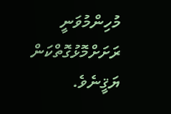މުހިންމުވަނީ ރަށަށްމޮޅުގޮތްކަން ޔަޤީނެވެ.